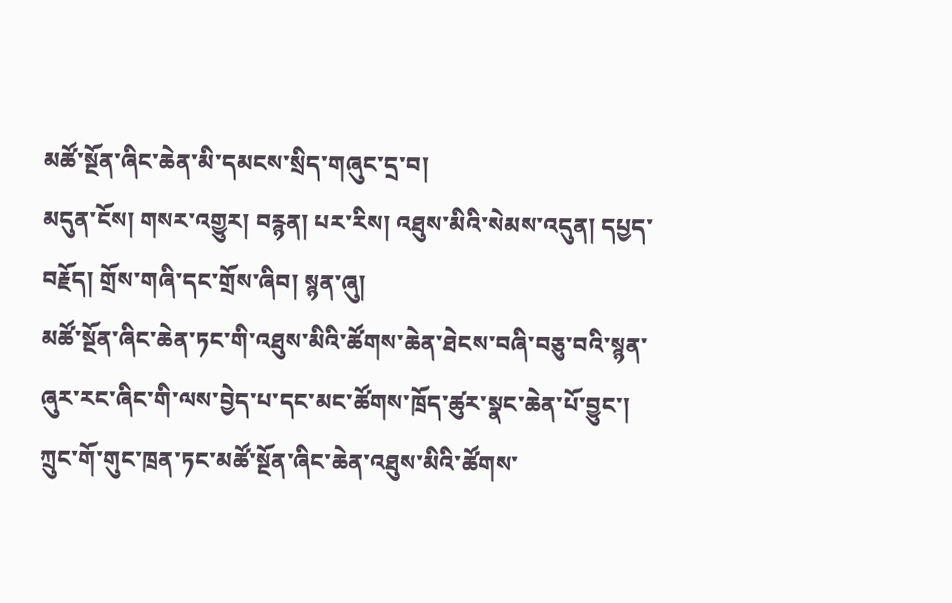མཚོ་སྔོན་ཞིང་ཆེན་མི་དམངས་སྲིད་གཞུང་དྲ་བ།
མདུན་ངོས། གསར་འགྱུར། བརྙན། པར་རིས། འཐུས་མིའི་སེམས་འདུན། དཔྱད་བརྗོད། གྲོས་གཞི་དང་གྲོས་ཞིབ། སྙན་ཞུ།
མཚོ་སྔོན་ཞིང་ཆེན་ཏང་གི་འཐུས་མིའི་ཚོགས་ཆེན་ཐེངས་བཞི་བཅུ་བའི་སྙན་ཞུར་རང་ཞིང་གི་ལས་བྱེད་པ་དང་མང་ཚོགས་ཁྲོད་ཚུར་སྣང་ཆེན་པོ་བྱུང་།
ཀྲུང་གོ་གུང་ཁྲན་ཏང་མཚོ་སྔོན་ཞིང་ཆེན་འཐུས་མིའི་ཚོགས་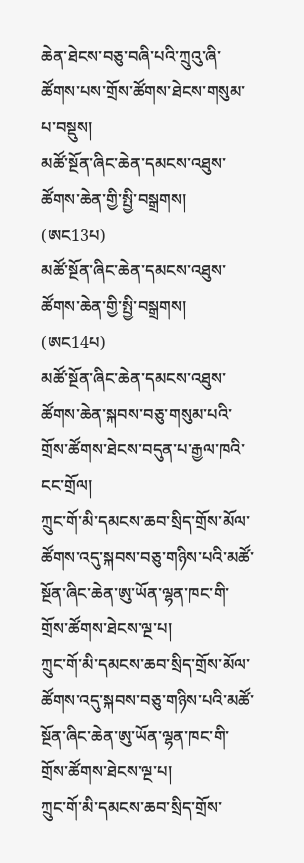ཆེན་ཐེངས་བཅུ་བཞི་པའི་ཀྲུའུ་ཞི་ཚོགས་པས་གྲོས་ཚོགས་ཐེངས་གསུམ་པ་བསྡུས།
མཚོ་སྔོན་ཞིང་ཆེན་དམངས་འཐུས་ཚོགས་ཆེན་གྱི་སྤྱི་བསྒྲགས། (ཨང13པ)
མཚོ་སྔོན་ཞིང་ཆེན་དམངས་འཐུས་ཚོགས་ཆེན་གྱི་སྤྱི་བསྒྲགས། (ཨང14པ)
མཚོ་སྔོན་ཞིང་ཆེན་དམངས་འཐུས་ཚོགས་ཆེན་སྐབས་བཅུ་གསུམ་པའི་གྲོས་ཚོགས་ཐེངས་བདུན་པ་རྒྱལ་ཁའི་ངང་གྲོལ།
ཀྲུང་གོ་མི་དམངས་ཆབ་སྲིད་གྲོས་མོལ་ཚོགས་འདུ་སྐབས་བཅུ་གཉིས་པའི་མཚོ་སྔོན་ཞིང་ཆེན་ཨུ་ཡོན་ལྷན་ཁང་གི་གྲོས་ཚོགས་ཐེངས་ལྔ་པ།
ཀྲུང་གོ་མི་དམངས་ཆབ་སྲིད་གྲོས་མོལ་ཚོགས་འདུ་སྐབས་བཅུ་གཉིས་པའི་མཚོ་སྔོན་ཞིང་ཆེན་ཨུ་ཡོན་ལྷན་ཁང་གི་གྲོས་ཚོགས་ཐེངས་ལྔ་པ།
ཀྲུང་གོ་མི་དམངས་ཆབ་སྲིད་གྲོས་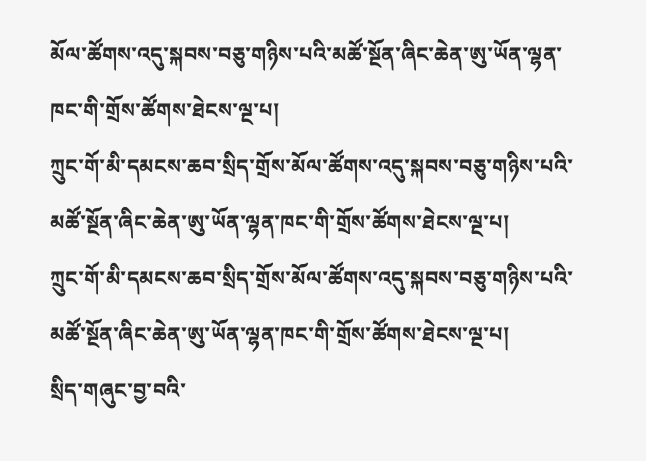མོལ་ཚོགས་འདུ་སྐབས་བཅུ་གཉིས་པའི་མཚོ་སྔོན་ཞིང་ཆེན་ཨུ་ཡོན་ལྷན་ཁང་གི་གྲོས་ཚོགས་ཐེངས་ལྔ་པ།
ཀྲུང་གོ་མི་དམངས་ཆབ་སྲིད་གྲོས་མོལ་ཚོགས་འདུ་སྐབས་བཅུ་གཉིས་པའི་མཚོ་སྔོན་ཞིང་ཆེན་ཨུ་ཡོན་ལྷན་ཁང་གི་གྲོས་ཚོགས་ཐེངས་ལྔ་པ།
ཀྲུང་གོ་མི་དམངས་ཆབ་སྲིད་གྲོས་མོལ་ཚོགས་འདུ་སྐབས་བཅུ་གཉིས་པའི་མཚོ་སྔོན་ཞིང་ཆེན་ཨུ་ཡོན་ལྷན་ཁང་གི་གྲོས་ཚོགས་ཐེངས་ལྔ་པ།
སྲིད་གཞུང་བྱ་བའི་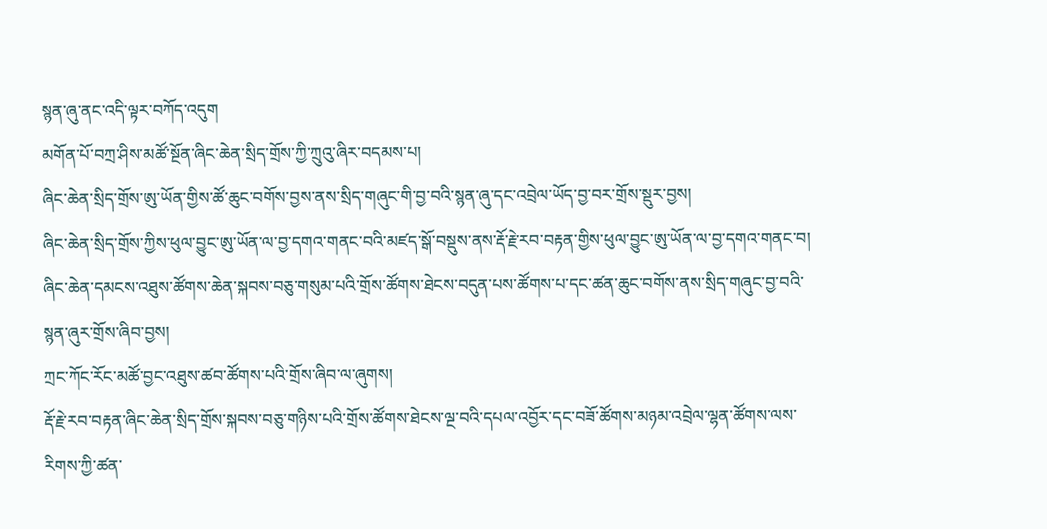སྙན་ཞུ་ནང་འདི་ལྟར་བཀོད་འདུག
མགོན་པོ་བཀྲ་ཤིས་མཚོ་སྔོན་ཞིང་ཆེན་སྲིད་གྲོས་ཀྱི་ཀྲུའུ་ཞིར་བདམས་པ།
ཞིང་ཆེན་སྲིད་གྲོས་ཨུ་ཡོན་གྱིས་ཚོ་ཆུང་བགོས་བྱས་ནས་སྲིད་གཞུང་གི་བྱ་བའི་སྙན་ཞུ་དང་འབྲེལ་ཡོད་བྱ་བར་གྲོས་སྡུར་བྱས།
ཞིང་ཆེན་སྲིད་གྲོས་ཀྱིས་ཕུལ་བྱུང་ཨུ་ཡོན་ལ་བྱ་དགའ་གནང་བའི་མཛད་སྒོ་བསྡུས་ནས་རྡོ་རྗེ་རབ་བརྟན་གྱིས་ཕུལ་བྱུང་ཨུ་ཡོན་ལ་བྱ་དགའ་གནང་བ།
ཞིང་ཆེན་དམངས་འཐུས་ཚོགས་ཆེན་སྐབས་བཅུ་གསུམ་པའི་གྲོས་ཚོགས་ཐེངས་བདུན་པས་ཚོགས་པ་དང་ཚན་ཆུང་བགོས་ནས་སྲིད་གཞུང་བྱ་བའི་སྙན་ཞུར་གྲོས་ཞིབ་བྱས།
ཀྲང་ཀོང་རོང་མཚོ་བྱང་འཐུས་ཚབ་ཚོགས་པའི་གྲོས་ཞིབ་ལ་ཞུགས།
རྡོ་རྗེ་རབ་བརྟན་ཞིང་ཆེན་སྲིད་གྲོས་སྐབས་བཅུ་གཉིས་པའི་གྲོས་ཚོགས་ཐེངས་ལྔ་བའི་དཔལ་འབྱོར་དང་བཟོ་ཚོགས་མཉམ་འབྲེལ་ལྷན་ཚོགས་ལས་རིགས་ཀྱི་ཚན་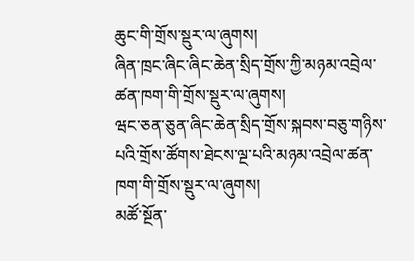ཆུང་གི་གྲོས་སྡུར་ལ་ཞུགས།
ཞིན་ཁྲང་ཞིང་ཞིང་ཆེན་སྲིད་གྲོས་ཀྱི་མཉམ་འབྲེལ་ཚན་ཁག་གི་གྲོས་སྡུར་ལ་ཞུགས།
ཝང་ཅན་ཅུན་ཞིང་ཆེན་སྲིད་གྲོས་སྐབས་བཅུ་གཉིས་པའི་གྲོས་ཚོགས་ཐེངས་ལྔ་པའི་མཉམ་འབྲེལ་ཚན་ཁག་གི་གྲོས་སྡུར་ལ་ཞུགས།
མཚོ་སྔོན་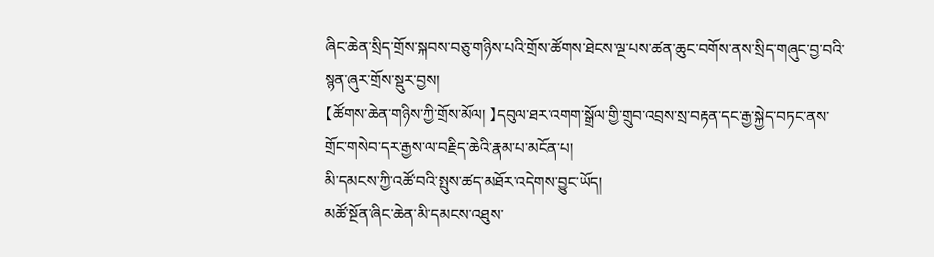ཞིང་ཆེན་སྲིད་གྲོས་སྐབས་བཅུ་གཉིས་པའི་གྲོས་ཚོགས་ཐེངས་ལྔ་པས་ཚན་ཆུང་བགོས་ནས་སྲིད་གཞུང་བྱ་བའི་སྙན་ཞུར་གྲོས་སྡུར་བྱས།
【ཚོགས་ཆེན་གཉིས་ཀྱི་གྲོས་མོལ། 】དབུལ་ཐར་འགག་སྒྲོལ་གྱི་གྲུབ་འབྲས་སྲ་བརྟན་དང་རྒྱ་སྐྱེད་བཏང་ནས་གྲོང་གསེབ་དར་རྒྱས་ལ་བརྗིད་ཆེའི་རྣམ་པ་མངོན་པ།
མི་དམངས་ཀྱི་འཚོ་བའི་སྤུས་ཚད་མཐོར་འདེགས་བྱུང་ཡོད།
མཚོ་སྔོན་ཞིང་ཆེན་མི་དམངས་འཐུས་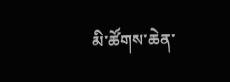མི་ཚོགས་ཆེན་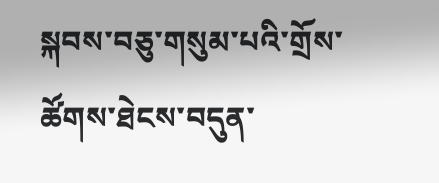སྐབས་བཅུ་གསུམ་པའི་གྲོས་ཚོགས་ཐེངས་བདུན་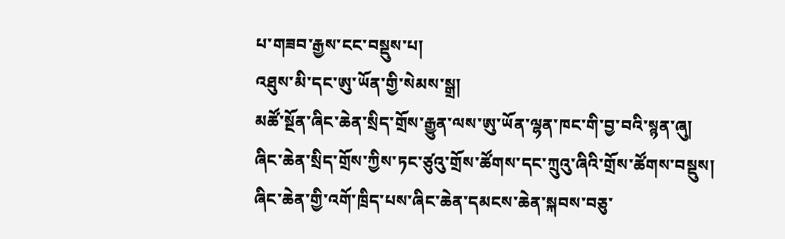པ་གཟབ་རྒྱས་ངང་བསྡུས་པ།
འཐུས་མི་དང་ཨུ་ཡོན་གྱི་སེམས་སྒྲ།
མཚོ་སྔོན་ཞིང་ཆེན་སྲིད་གྲོས་རྒྱུན་ལས་ཨུ་ཡོན་ལྷན་ཁང་གི་བྱ་བའི་སྙན་ཞུ།
ཞིང་ཆེན་སྲིད་གྲོས་ཀྱིས་ཏང་ཙུའུ་གྲོས་ཚོགས་དང་ཀྲུའུ་ཞིའི་གྲོས་ཚོགས་བསྡུས།
ཞིང་ཆེན་གྱི་འགོ་ཁྲིད་པས་ཞིང་ཆེན་དམངས་ཆེན་སྐབས་བཅུ་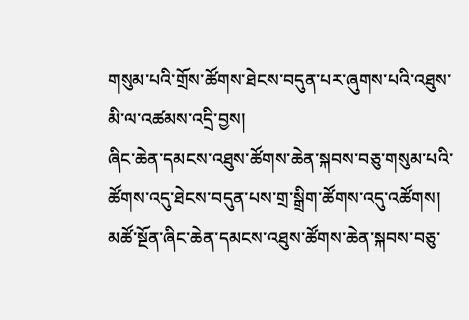གསུམ་པའི་གྲོས་ཚོགས་ཐེངས་བདུན་པར་ཞུགས་པའི་འཐུས་མི་ལ་འཚམས་འདྲི་བྱས།
ཞིང་ཆེན་དམངས་འཐུས་ཚོགས་ཆེན་སྐབས་བཅུ་གསུམ་པའི་ཚོགས་འདུ་ཐེངས་བདུན་པས་གྲ་སྒྲིག་ཚོགས་འདུ་འཚོགས།
མཚོ་སྔོན་ཞིང་ཆེན་དམངས་འཐུས་ཚོགས་ཆེན་སྐབས་བཅུ་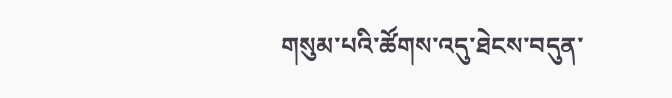གསུམ་པའི་ཚོགས་འདུ་ཐེངས་བདུན་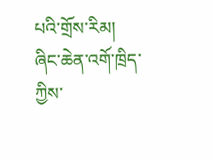པའི་གྲོས་རིམ།
ཞིང་ཆེན་འགོ་ཁྲིད་ཀྱིས་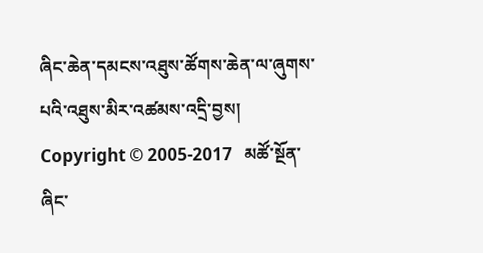ཞིང་ཆེན་དམངས་འཐུས་ཚོགས་ཆེན་ལ་ཞུགས་པའི་འཐུས་མིར་འཚམས་འདྲི་བྱས།
Copyright © 2005-2017   མཚོ་སྔོན་ཞིང་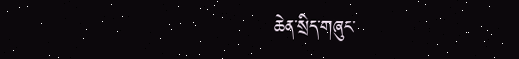ཆེན་སྲིད་གཞུང་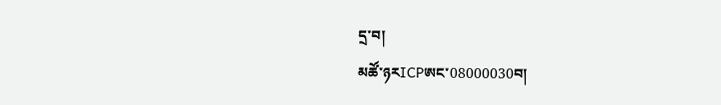དྲ་བ།
མཚོ་ཉརICPཨང་08000030བ།